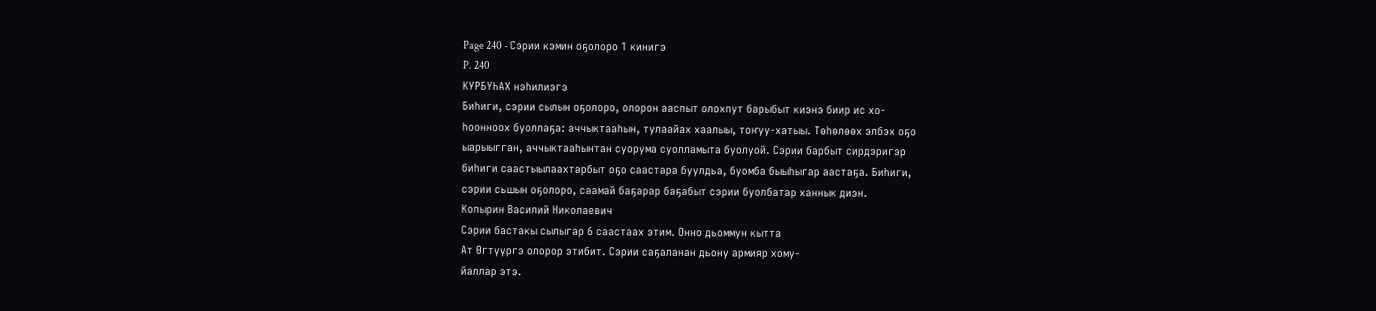Page 240 - Сэрии кэмин оҕолоро 1 кинигэ
P. 240
КУРБҮҺАХ нэһилиэгэ
Биһиги, сэрии сылын оҕолоро, олорон ааспыт олохпут барыбыт киэнэ биир ис хо-
һоонноох буоллаҕа: аччыктааһын, тулаайах хаалыы, тоҥуу-хатыы. Төһөлөөх элбэх оҕо
ыарыыгган, аччыктааһынтан суорума суолламыта буолуой. Сэрии барбыт сирдэригэр
биһиги саастыылаахтарбыт оҕо саастара буулдьа, буомба быыһыгар аастаҕа. Биһиги,
сэрии сьшын оҕолоро, саамай баҕарар баҕабыт сэрии буолбатар ханнык диэн.
Копырин Василий Николаевич
Сэрии бастакы сылыгар 6 саастаах этим. Онно дьоммун кытта
Ат Өгтүүргэ олорор этибит. Сэрии саҕаланан дьону армияр хому-
йаллар этэ.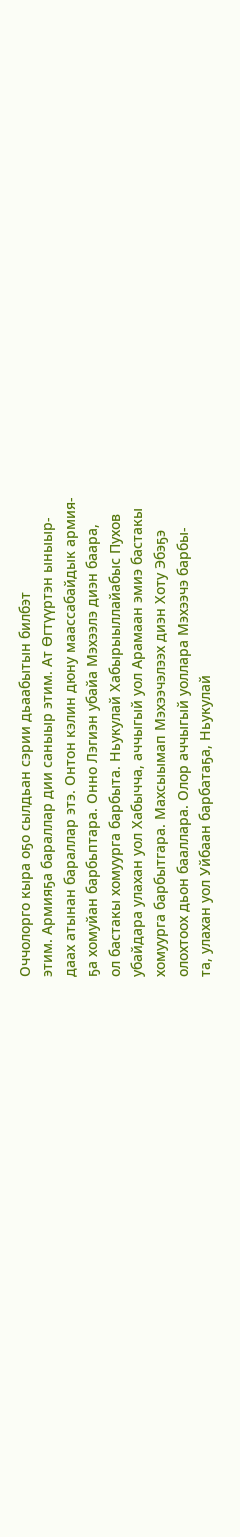Оччолорго кыра оҕо сылдьан сэрии дьаабытын билбэт
этим. Армияҕа бараллар дии саныыр этим. Ат Өгтүүртэн ыныыр-
даах атынан бараллар этэ. Онтон кэлин дюну маассабайдык армия-
ҕа хомуйан барбьптара. Онно Лэгиэн убайа Мэхээлэ диэн баара,
ол бастакы хомуурга барбыта. Ньукулай Хабырыыллайабыс Пухов
убайдара улахан уол Хабычча, аччыгый уол Арамаан эмиэ бастакы
хомуурга барбытгара. Махсыымап Мэхээчэлээх диэн Хоту Эбэҕэ
олохтоох дьон бааллара. Олор аччыгый уоллара Мэхээчэ барбы-
та, улахан уол Уйбаан барбатаҕа, Ньукулай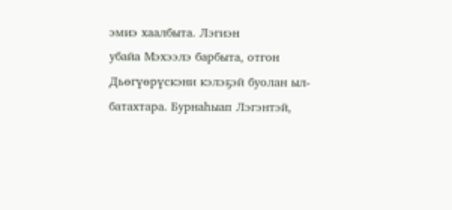эмиэ хаалбыта. Лэгиэн
убайа Мэхээлэ барбыта, отгон Дьөгүөрүскэни кэлэҕэй буолан ыл-
батахтара. Бурнаһыап Лэгэнтэй,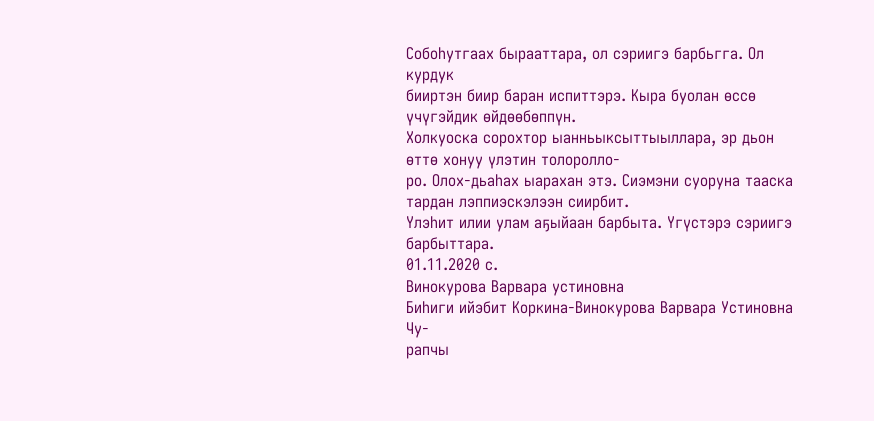Собоһутгаах бырааттара, ол сэриигэ барбьгга. Ол курдук
бииртэн биир баран испиттэрэ. Кыра буолан өссө үчүгэйдик өйдөөбөппүн.
Холкуоска сорохтор ыанньыксыттыыллара, эр дьон өттө хонуу үлэтин толоролло-
ро. Олох-дьаһах ыарахан этэ. Сиэмэни суоруна тааска тардан лэппиэскэлээн сиирбит.
Үлэһит илии улам аҕыйаан барбыта. Үгүстэрэ сэриигэ барбыттара.
01.11.2020 с.
Винокурова Варвара устиновна
Биһиги ийэбит Коркина-Винокурова Варвара Устиновна Чу-
рапчы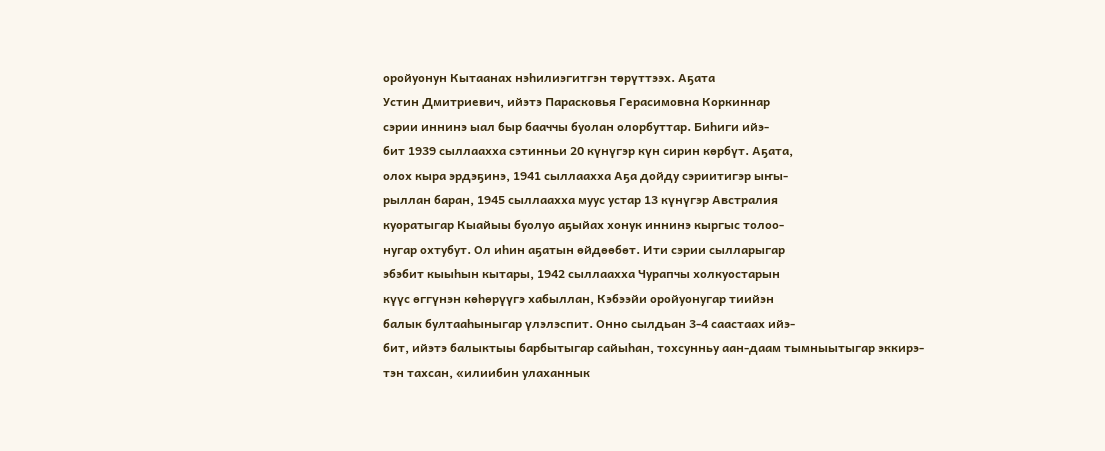оройуонун Кытаанах нэһилиэгитгэн төрүттээх. Аҕата
Устин Дмитриевич, ийэтэ Парасковья Герасимовна Коркиннар
сэрии иннинэ ыал быр бааччы буолан олорбуттар. Биһиги ийэ-
бит 1939 сыллаахха сэтинньи 20 күнүгэр күн сирин көрбүт. Аҕата,
олох кыра эрдэҕинэ, 1941 сыллаахха Аҕа дойду сэриитигэр ыҥы-
рыллан баран, 1945 сыллаахха муус устар 13 күнүгэр Австралия
куоратыгар Кыайыы буолуо аҕыйах хонук иннинэ кыргыс толоо-
нугар охтубут. Ол иһин аҕатын өйдөөбөт. Ити сэрии сылларыгар
эбэбит кыыһын кытары, 1942 сыллаахха Чурапчы холкуостарын
күүс өггүнэн көһөрүүгэ хабыллан, Кэбээйи оройуонугар тиийэн
балык бултааһыныгар үлэлэспит. Онно сылдьан 3-4 саастаах ийэ-
бит, ийэтэ балыктыы барбытыгар сайыһан, тохсунньу аан-даам тымныытыгар эккирэ-
тэн тахсан, «илиибин улаханнык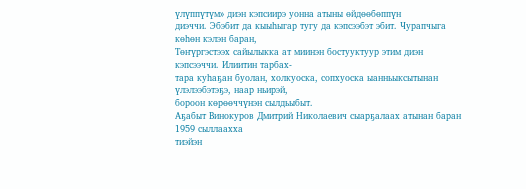үлүппүтүм» диэн кэпсиирэ уонна атыны өйдөөбөппүн
диэччи. Эбэбит да кыыһыгар тугу да кэпсээбэт эбит. Чурапчыга көһөн кэлэн баран,
Төҥүргэстээх сайылыкка ат миинэн бостууктуур этим диэн кэпсээччи. Илиитин тарбах-
тара куһаҕан буолан, холкуоска, сопхуоска ыанньыксытынан үлэлээбэтэҕэ, наар ньирэй,
бороон көрөөччүнэн сылдьыбыт.
Аҕабыт Винокуров Дмитрий Николаевич сыарҕалаах атынан баран 1959 сыллаахха
тиэйэн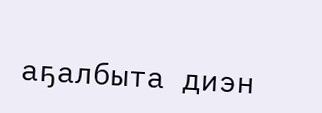аҕалбыта диэн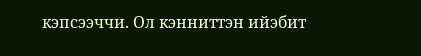кэпсээччи. Ол кэнниттэн ийэбит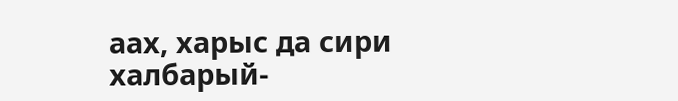аах, харыс да сири халбарый-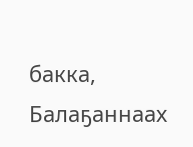бакка, Балаҕаннаах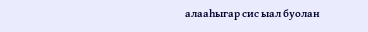алааһыгар сис ыал буолан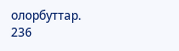олорбуттар.
236